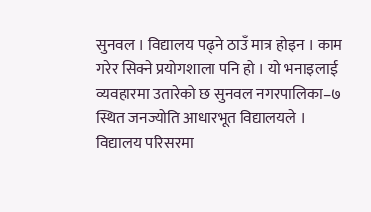सुनवल । विद्यालय पढ्ने ठाउँ मात्र होइन । काम गरेर सिक्ने प्रयोगशाला पनि हो । यो भनाइलाई व्यवहारमा उतारेको छ सुनवल नगरपालिका–७ स्थित जनज्योति आधारभूत विद्यालयले । विद्यालय परिसरमा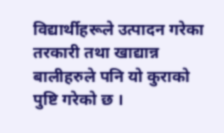विद्यार्थीहरूले उत्पादन गरेका तरकारी तथा खाद्यान्न बालीहरुले पनि यो कुराको पुष्टि गरेको छ ।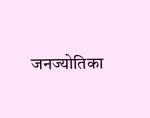जनज्योतिका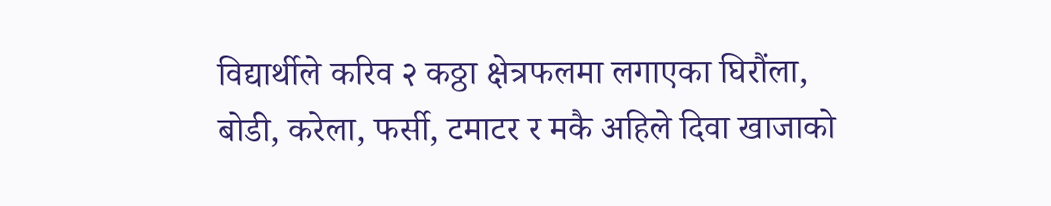विद्यार्थीले करिव २ कठ्ठा क्षेत्रफलमा लगाएका घिरौंला, बोडी, करेला, फर्सी, टमाटर र मकै अहिले दिवा खाजाको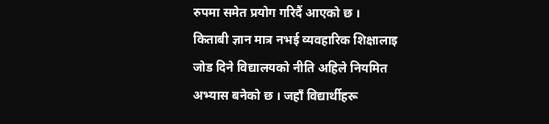रुपमा समेत प्रयोग गरिदैं आएको छ ।
किताबी ज्ञान मात्र नभई व्यवहारिक शिक्षालाइ जोड दिने विद्यालयको नीति अहिले नियमित अभ्यास बनेको छ । जहाँ विद्यार्थीहरू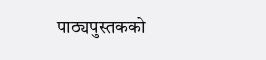पाठ्यपुस्तकको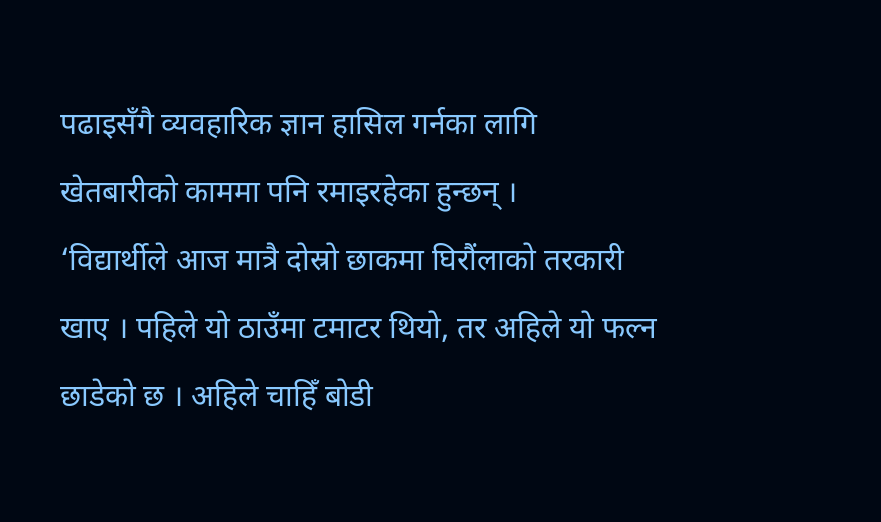पढाइसँगै व्यवहारिक ज्ञान हासिल गर्नका लागि खेतबारीको काममा पनि रमाइरहेका हुन्छन् ।
‘विद्यार्थीले आज मात्रै दोस्रो छाकमा घिरौंलाको तरकारी खाए । पहिले यो ठाउँमा टमाटर थियो, तर अहिले यो फल्न छाडेको छ । अहिले चाहिँ बोडी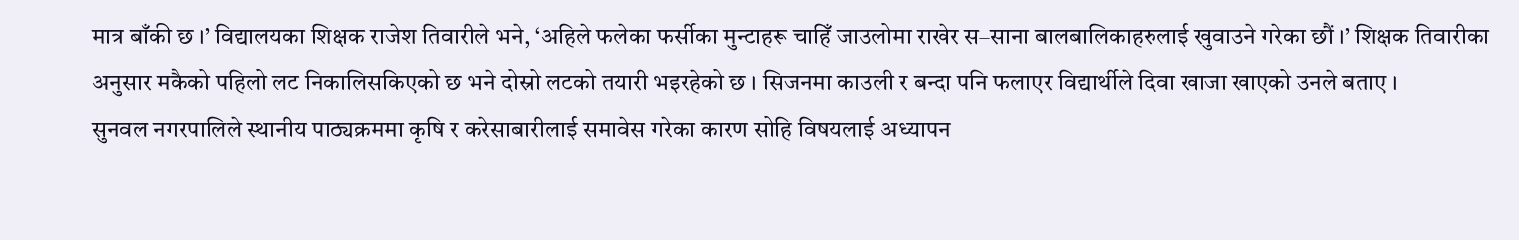मात्र बाँकी छ ।’ विद्यालयका शिक्षक राजेश तिवारीले भने, ‘अहिले फलेका फर्सीका मुन्टाहरू चाहिँ जाउलोमा राखेर स–साना बालबालिकाहरुलाई खुवाउने गरेका छौं ।’ शिक्षक तिवारीका अनुसार मकैको पहिलो लट निकालिसकिएको छ भने दोस्रो लटको तयारी भइरहेको छ । सिजनमा काउली र बन्दा पनि फलाएर विद्यार्थीले दिवा खाजा खाएको उनले बताए ।
सुनवल नगरपालिले स्थानीय पाठ्यक्रममा कृषि र करेसाबारीलाई समावेस गरेका कारण सोहि विषयलाई अध्यापन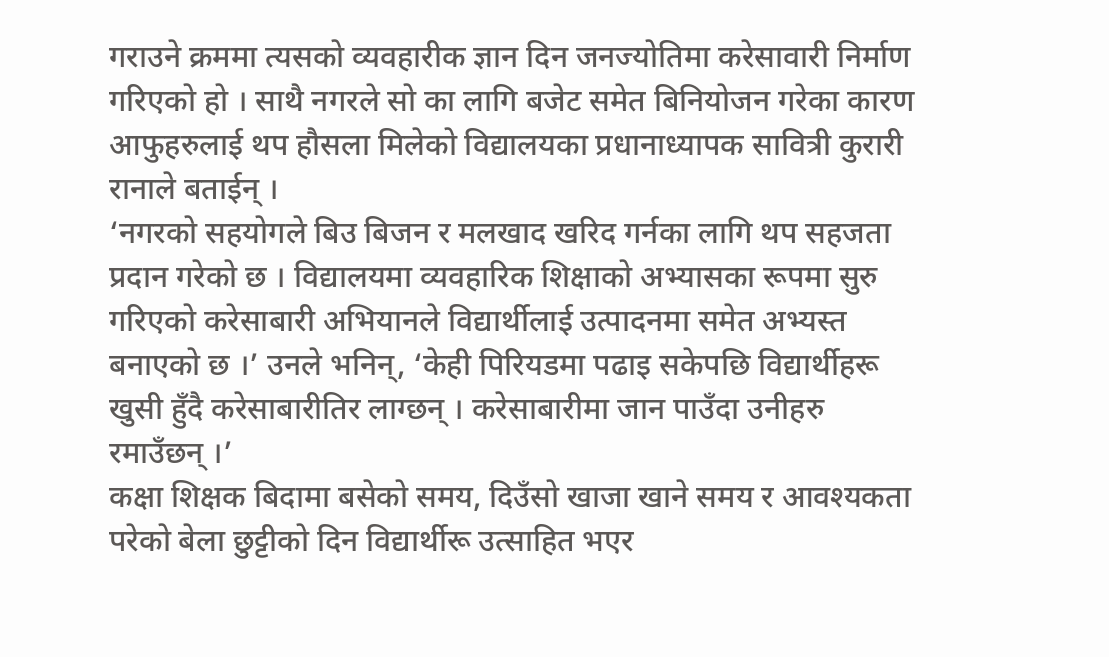गराउने क्रममा त्यसको व्यवहारीक ज्ञान दिन जनज्योतिमा करेसावारी निर्माण गरिएको हो । साथै नगरले सो का लागि बजेट समेत बिनियोजन गरेका कारण आफुहरुलाई थप हौसला मिलेको विद्यालयका प्रधानाध्यापक सावित्री कुरारी रानाले बताईन् ।
‘नगरको सहयोगले बिउ बिजन र मलखाद खरिद गर्नका लागि थप सहजता प्रदान गरेको छ । विद्यालयमा व्यवहारिक शिक्षाको अभ्यासका रूपमा सुरु गरिएको करेसाबारी अभियानले विद्यार्थीलाई उत्पादनमा समेत अभ्यस्त बनाएको छ ।’ उनले भनिन्, ‘केही पिरियडमा पढाइ सकेपछि विद्यार्थीहरू खुसी हुँदै करेसाबारीतिर लाग्छन् । करेसाबारीमा जान पाउँदा उनीहरु रमाउँछन् ।’
कक्षा शिक्षक बिदामा बसेको समय, दिउँसो खाजा खाने समय र आवश्यकता परेको बेला छुट्टीको दिन विद्यार्थीरू उत्साहित भएर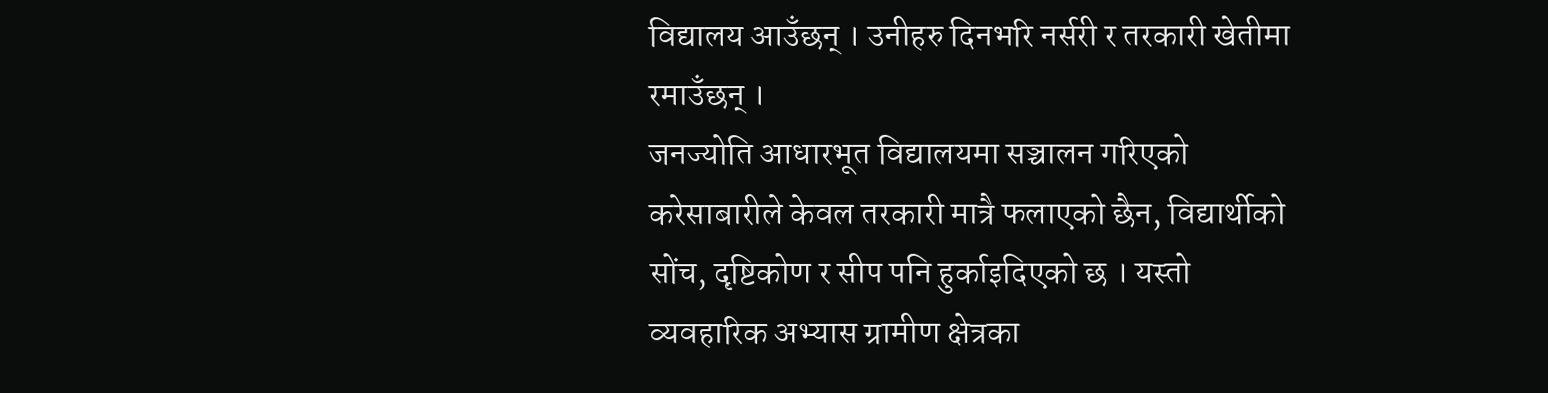विद्यालय आउँछन् । उनीहरु दिनभरि नर्सरी र तरकारी खेतीमा रमाउँछन् ।
जनज्योति आधारभूत विद्यालयमा सञ्चालन गरिएको करेसाबारीले केवल तरकारी मात्रै फलाएको छैन, विद्यार्थीको सोंच, दृष्टिकोण र सीप पनि हुर्काइदिएको छ । यस्तो व्यवहारिक अभ्यास ग्रामीण क्षेत्रका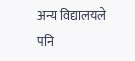अन्य विद्यालयले पनि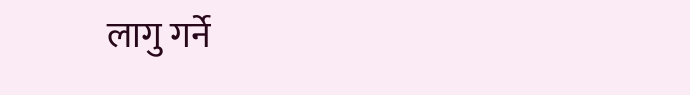लागु गर्ने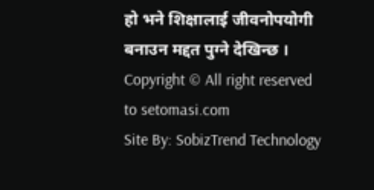हो भने शिक्षालाई जीवनोपयोगी बनाउन मद्दत पुग्ने देखिन्छ ।
Copyright © All right reserved to setomasi.com
Site By: SobizTrend Technology